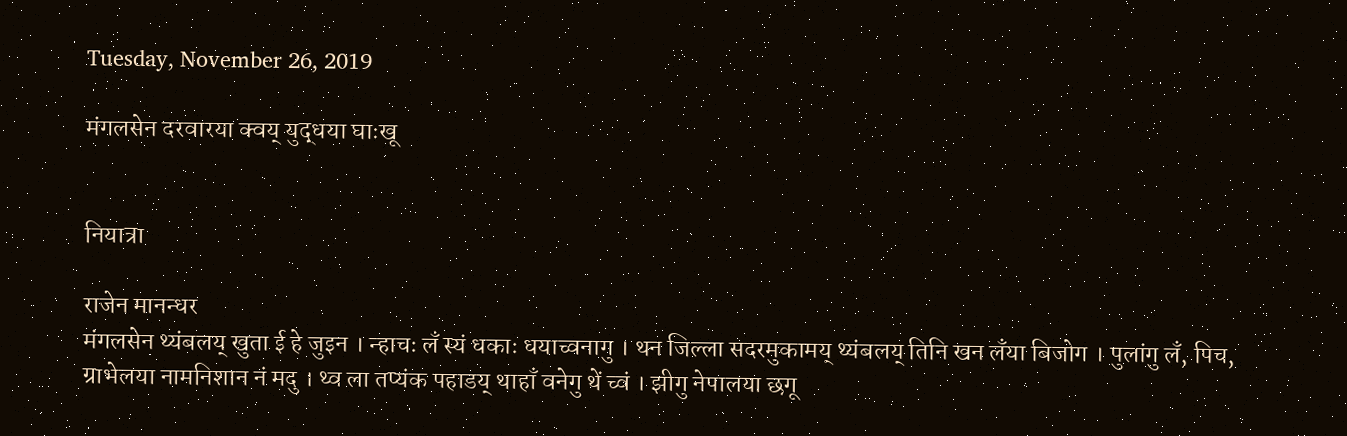Tuesday, November 26, 2019

मंगलसेन दरवारया क्वय् युद्धया घाःखू


नियात्रा

राजेन मानन्धर
मंगलसेन थ्यंबलय् खुता ई हे जुइन । न्हाचः लँ स्यं धकाः धयाच्वनागु । थन जिल्ला सदरमुकामय् थ्यंबलय् तिनि खन लँया बिजोग । पुलांगु लँ, पिच, ग्राभेलया नामनिशान नं मदु । थ्व ला तप्यंक पहाडय् थाहाँ वनेगु थें च्वं । झीगु नेपालया छगू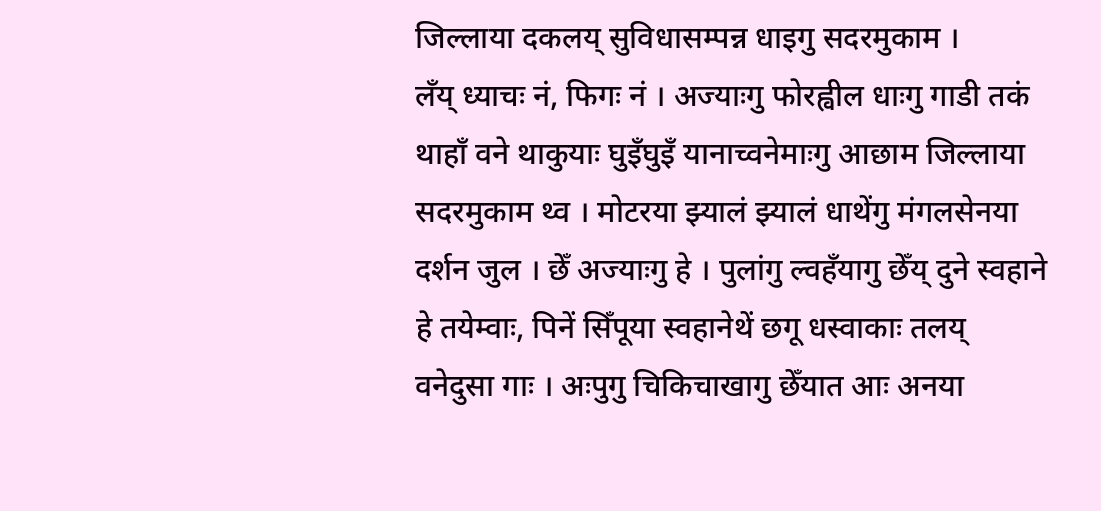जिल्लाया दकलय् सुविधासम्पन्न धाइगु सदरमुकाम ।
लँय् ध्याचः नं, फिगः नं । अज्याःगु फोरह्वील धाःगु गाडी तकं थाहाँ वने थाकुयाः घुइँघुइँ यानाच्वनेमाःगु आछाम जिल्लाया सदरमुकाम थ्व । मोटरया झ्यालं झ्यालं धाथेंगु मंगलसेनया दर्शन जुल । छेँ अज्याःगु हे । पुलांगु ल्वहँयागु छेँय् दुने स्वहाने हे तयेम्वाः, पिनें सिँपूया स्वहानेथें छगू धस्वाकाः तलय् वनेदुसा गाः । अःपुगु चिकिचाखागु छेँयात आः अनया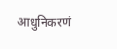आधुनिकरणं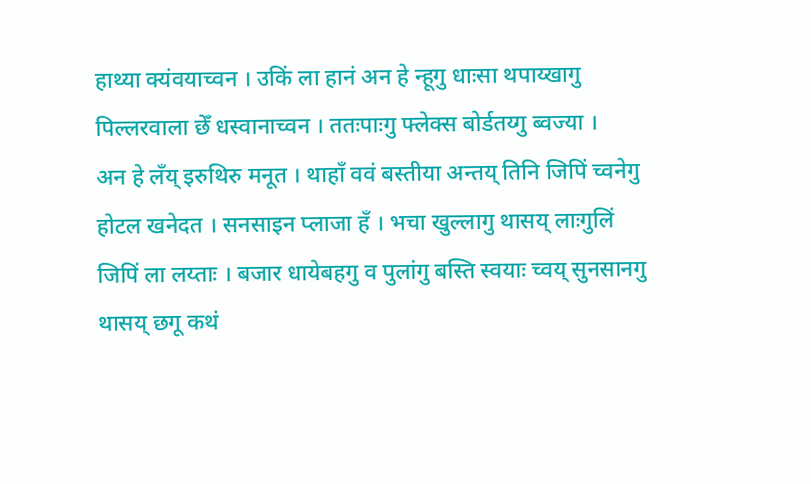हाथ्या क्यंवयाच्वन । उकिं ला हानं अन हे न्हूगु धाःसा थपाय्खागु पिल्लरवाला छेँ धस्वानाच्वन । ततःपाःगु फ्लेक्स बोर्डतय्गु ब्वज्या ।
अन हे लँय् इरुथिरु मनूत । थाहाँ ववं बस्तीया अन्तय् तिनि जिपिं च्वनेगु होटल खनेदत । सनसाइन प्लाजा हँ । भचा खुल्लागु थासय् लाःगुलिं जिपिं ला लय्ताः । बजार धायेबहगु व पुलांगु बस्ति स्वयाः च्वय् सुनसानगु थासय् छगू कथं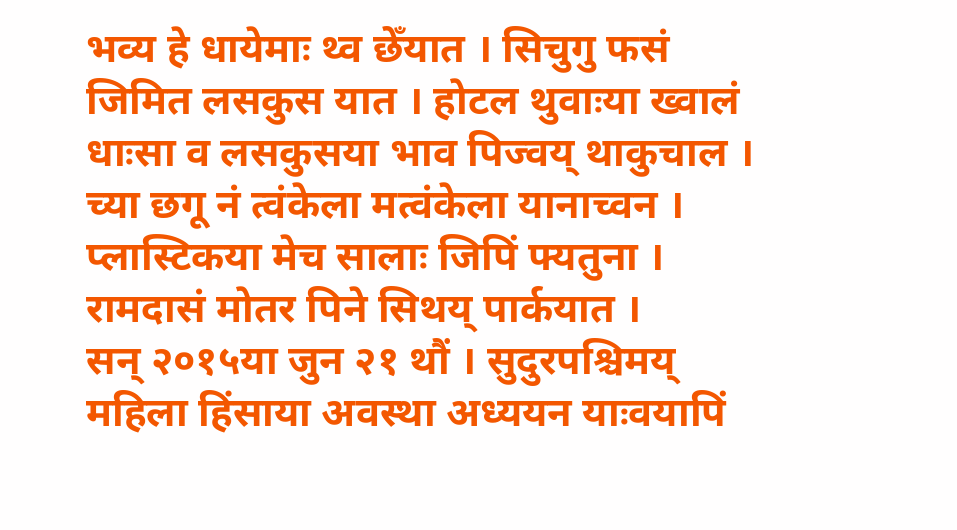भव्य हे धायेमाः थ्व छेँयात । सिचुगु फसं जिमित लसकुस यात । होटल थुवाःया ख्वालं धाःसा व लसकुसया भाव पिज्वय् थाकुचाल । च्या छगू नं त्वंकेला मत्वंकेला यानाच्वन । प्लास्टिकया मेच सालाः जिपिं फ्यतुना । रामदासं मोतर पिने सिथय् पार्कयात ।
सन् २०१५या जुन २१ थौं । सुदुरपश्चिमय् महिला हिंसाया अवस्था अध्ययन याःवयापिं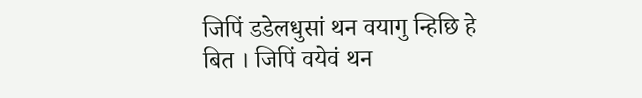जिपिं डडेलधुसां थन वयागु न्हिछि हे बित । जिपिं वयेवं थन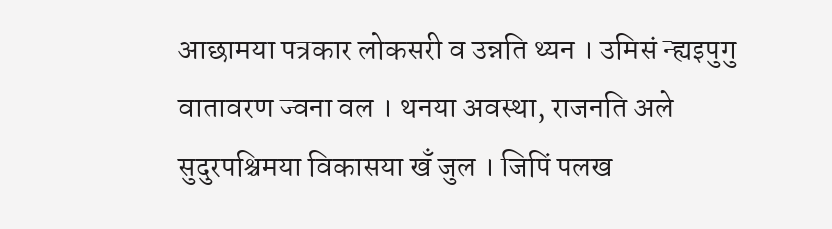आछामया पत्रकार लोकसरी व उन्नति थ्यन । उमिसं न्ह्यइपुगु वातावरण ज्वना वल । थनया अवस्था, राजनति अले सुदुरपश्चिमया विकासया खँ जुल । जिपिं पलख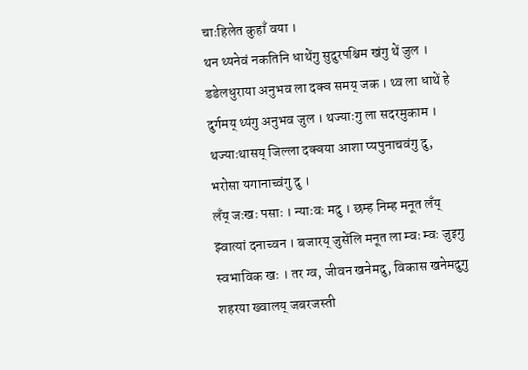चाःहिलेत कुहाँ वया ।
थन थ्यनेवं नकतिनि धाथेंगु सुदुरपश्चिम खंगु थें जुल । डडेलधुराया अनुभव ला दक्व समय् जक । थ्व ला धाथें हे दुर्गमय् थ्यंगु अनुभव जुल । थज्याःगु ला सदरमुकाम । थज्याःथासय् जिल्ला दक्वया आशा प्यपुनाचवंगु दु, भरोसा यगानाच्वंगु दु ।
लँय् जःखः पसाः । न्याःवः मदु । छम्ह निम्ह मनूत लँय् झ्वात्यां दनाच्वन । बजारय् जुसेंलि मनूत ला म्वः म्वः जुइगु स्वभाविक खः । तर ग्व, जीवन खनेमदु, विकास खनेमदुगु शहरया ख्वालय् जबरजस्ती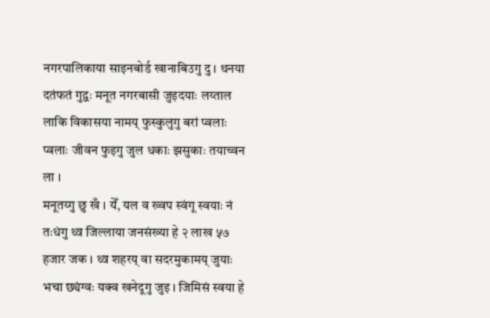नगरपालिकाया साइनबोर्ड खानाबिउगु दु । थनया दतंफतं गुद्वः मनूत नगरबासी जुइदयाः लय्ताल लाकि विकासया नामय् फुस्कुलुगु बरां प्वलाः प्वलाः जीवन फुइगु जुल धकाः झसुकाः तयाच्वन ला ।
मनूतय्गु छु खँ । येँ, यल व ख्वप स्वंगू स्वयाः नं तःधंगु थ्व जिल्लाया जनसंख्या हे २ लाख ५७ हजार जक । थ्व शहरय् वा सदरमुकामय् जुयाः भचा छ्यंग्वः यक्व खनेदूगु जुइ । जिमिसं स्वया हे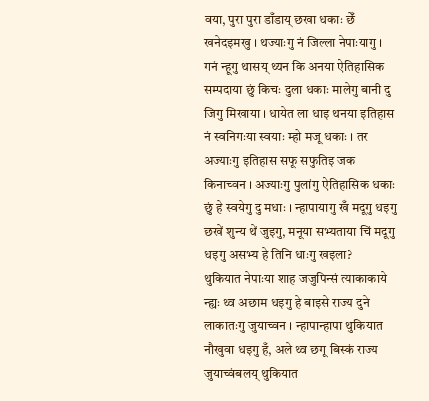वया, पुरा पुरा डाँडाय् छखा धकाः छेँ खनेदइमखु । थज्याःगु नं जिल्ला नेपाःयागु ।
गनं न्हूगु थासय् थ्यन कि अनया ऐतिहासिक सम्पदाया छुं किचः दुला धकाः मालेगु बानी दु जिगु मिखाया । धायेत ला धाइ थनया इतिहास नं स्वनिगःया स्वयाः म्हो मजू धकाः । तर अज्याःगु इतिहास सफू सफुतिइ जक किनाच्वन । अज्याःगु पुलांगु ऐतिहासिक धकाः छुं हे स्वयेगु दु मधाः । न्हापायागु खँ मदूगु धइगु छखें शुन्य थें जुइगु, मनूया सभ्यताया चिं मदूगु धइगु असभ्य हे तिनि धाःगु खइला?
थुकियात नेपाःया शाह जजुपिन्सं त्याकाकाये न्ह्यः थ्व अछाम धइगु हे बाइसे राज्य दुने लाकातःगु जुयाच्वन । न्हापान्हापा थुकियात नौखुवा धइगु हँ, अले थ्व छगू बिस्कं राज्य जुयाच्वंबलय् थुकियात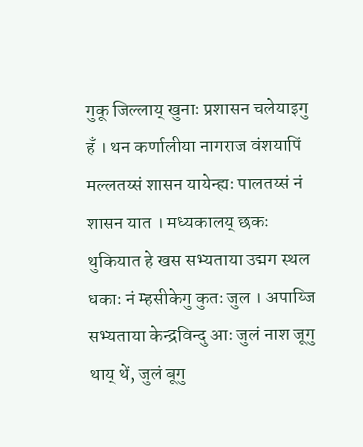गुकू जिल्लाय् खुनाः प्रशासन चलेयाइगु हँ । थन कर्णालीया नागराज वंशयापिं मल्लतय्सं शासन यायेन्ह्यः पालतय्सं नं शासन यात । मध्यकालय् छकः थुकियात हे खस सभ्यताया उद्मग स्थल धकाः नं म्हसीकेगु कुतः जुल । अपाय्जि सभ्यताया केन्द्रविन्दु आः जुलं नाश जूगु थाय् थें, जुलं बूगु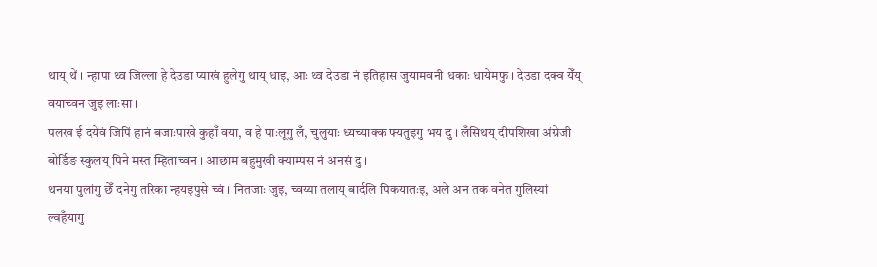थाय् थें । न्हापा थ्व जिल्ला हे देउडा प्याखं हुलेगु थाय् धाइ, आः थ्व देउडा नं इतिहास जुयामवनी धकाः धायेमफु । देउडा दक्व येँय् वयाच्वन जुइ लाःसा ।
पलख ई दयेवं जिपिं हानं बजाःपाखे कुहाँ वया, व हे पाःलूगु लँ, चुलुयाः ध्यच्याक्क फ्यतुइगु भय दु । लँसिथय् दीपशिखा अंग्रेजी बोर्डिङ स्कुलय् पिने मस्त म्हिताच्वन । आछाम बहुमुखी क्याम्पस नं अनसं दु ।
थनया पुलांगु छेँ दनेगु तरिका न्हयइपुसे च्वं । नितजाः जुइ, च्वय्या तलाय् बार्दलि पिकयातःइ, अले अन तक वनेत गुलिस्यां ल्वहँयागु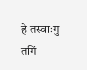हे तस्वाःगु तगिं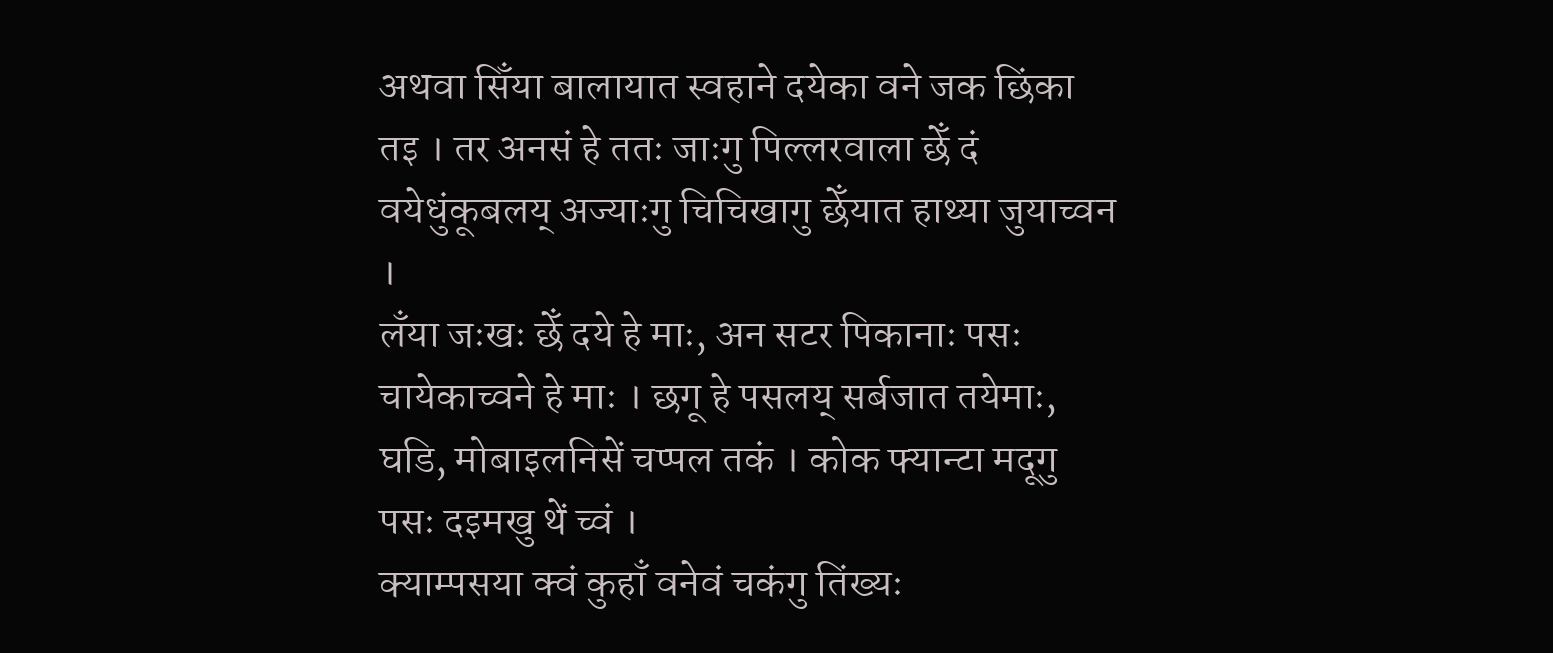अथवा सिँया बालायात स्वहाने दयेका वने जक छिंका तइ । तर अनसं हे ततः जाःगु पिल्लरवाला छेँ दं वयेधुंकूबलय् अज्याःगु चिचिखागु छेँयात हाथ्या जुयाच्वन ।
लँया जःखः छेँ दये हे माः, अन सटर पिकानाः पसः चायेकाच्वने हे माः । छगू हे पसलय् सर्बजात तयेमाः, घडि, मोबाइलनिसें चप्पल तकं । कोक फ्यान्टा मदूगु पसः दइमखु थें च्वं ।
क्याम्पसया क्वं कुहाँ वनेवं चकंगु तिंख्यः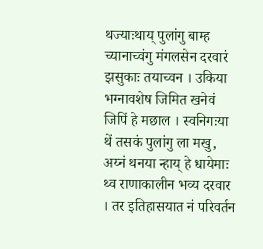थज्याःथाय् पुलांगु बाम्ह च्यानाच्वंगु मंगलसेन दरवारं झसुकाः तयाच्वन । उकिया भग्नावशेष जिमित खनेवं जिपिं हे मछाल । स्वनिगःया थें तसकं पुलांगु ला मखु, अय्नं थनया न्हाय् हे धायेमाः थ्व राणाकालीन भव्य दरवार । तर इतिहासयात नं परिवर्तन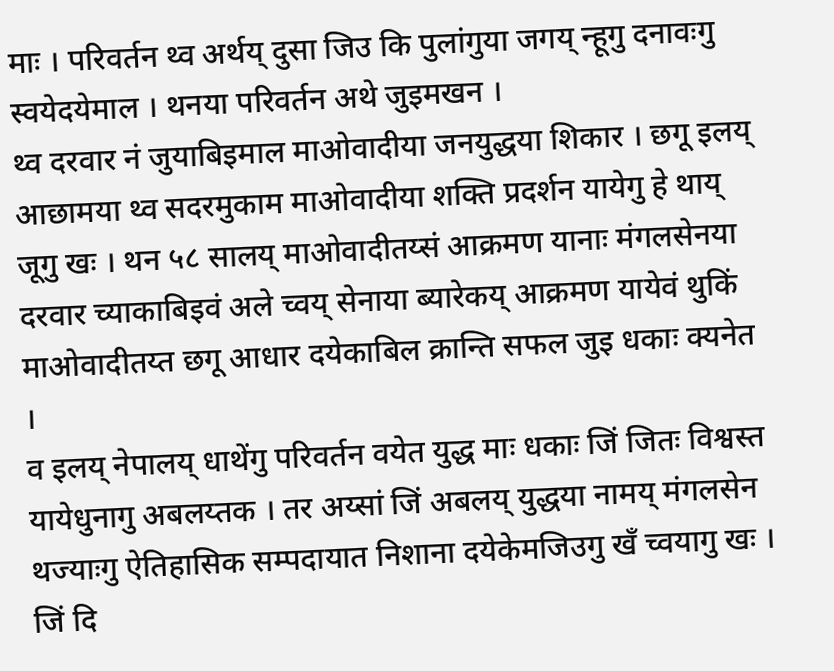माः । परिवर्तन थ्व अर्थय् दुसा जिउ कि पुलांगुया जगय् न्हूगु दनावःगु स्वयेदयेमाल । थनया परिवर्तन अथे जुइमखन ।
थ्व दरवार नं जुयाबिइमाल माओवादीया जनयुद्धया शिकार । छगू इलय् आछामया थ्व सदरमुकाम माओवादीया शक्ति प्रदर्शन यायेगु हे थाय् जूगु खः । थन ५८ सालय् माओवादीतय्सं आक्रमण यानाः मंगलसेनया दरवार च्याकाबिइवं अले च्वय् सेनाया ब्यारेकय् आक्रमण यायेवं थुकिं माओवादीतय्त छगू आधार दयेकाबिल क्रान्ति सफल जुइ धकाः क्यनेत ।
व इलय् नेपालय् धाथेंगु परिवर्तन वयेत युद्ध माः धकाः जिं जितः विश्वस्त यायेधुनागु अबलय्तक । तर अय्सां जिं अबलय् युद्धया नामय् मंगलसेन थज्याःगु ऐतिहासिक सम्पदायात निशाना दयेकेमजिउगु खँ च्वयागु खः । जिं दि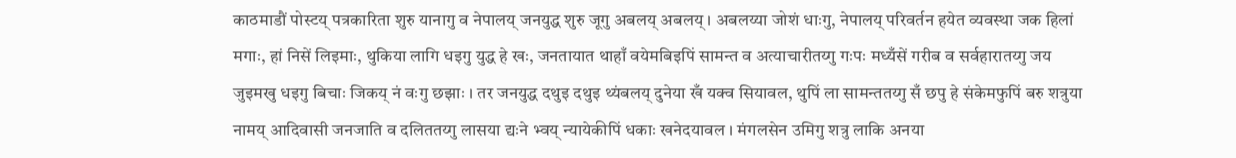काठमाडौं पोस्टय् पत्रकारिता शुरु यानागु व नेपालय् जनयुद्ध शुरु जूगु अबलय् अबलय् । अबलय्या जोशं धाःगु, नेपालय् परिवर्तन हयेत व्यवस्था जक हिलां मगाः, हां निसें लिइमाः, थुकिया लागि धइगु युद्ध हे खः, जनतायात थाहाँ वयेमबिइपिं सामन्त व अत्याचारीतय्गु गःपः मध्यँसें गरीब व सर्वहारातय्गु जय जुइमखु धइगु बिचाः जिकय् नं वःगु छझाः । तर जनयुद्ध दथुइ दथुइ थ्यंबलय् दुनेया खँ यक्व सियावल, थुपिं ला सामन्ततय्गु सँ छपु हे संकेमफुपिं बरु शत्रुया नामय् आदिवासी जनजाति व दलिततय्गु लासया द्यःने भ्वय् न्यायेकीपिं धकाः खनेदयावल । मंगलसेन उमिगु शत्रु लाकि अनया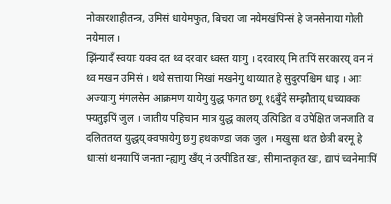नोकारशाहीतन्त्र, उमिसं धायेमफुत, बिचरा जा नयेमखंपिन्सं हे जनसेनाया गोली नयेमाल ।
झिंन्यादँ स्वयाः यक्व दत थ्व दरवार ध्वस्त याःगु । दरवारय् मि तःपिं सरकारय् वन नं थ्व मखन उमिसं । थथे सत्ताया मिखां मखनेगु थाय्यात हे सुदुरपश्चिम धाइ । आः अज्याःगु मंगलसेन आक्रमण यायेगु युद्ध फगत छगू १६बुँदे सम्झौताय् धच्याक्क फ्यतुइपिं जुल । जातीय पहिचान मात्र युद्ध कालय् उत्पिडित व उपेक्षित जनजाति व दलिततय्त युद्धय् क्वफायेगु छगु हथकण्डा जक जुल । मखुसा थःत छेत्री बरमू हे धाःसां थनयापिं जनता न्ह्यागु खँय् नं उत्पीडित खः, सीमान्तकृत खः, द्यापं च्वनेमाःपिं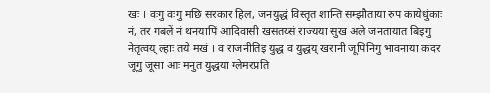खः । वःगु वःगु मछि सरकार हिल, जनयुद्धं विस्तृत शान्ति सम्झौताया रुप कायेधुंकाः नं, तर गबलें नं थनयापिं आदिवासी खसतय्सं राज्यया सुख अले जनतायात बिइगु नेतृत्वय् ल्हाः तये मखं । व राजनीतिइ युद्ध व युद्धय् खरानी जूपिनिगु भावनाया कदर जूगु जूसा आः मनुत युद्धया ग्लेमरप्रति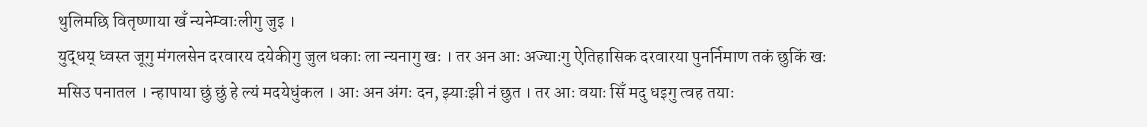थुलिमछि वितृष्णाया खँ न्यनेम्वाःलीगु जुइ ।
युद्धय् ध्वस्त जूगु मंगलसेन दरवारय दयेकीगु जुल धकाः ला न्यनागु खः । तर अन आः अज्याःगु ऐतिहासिक दरवारया पुनर्निमाण तकं छुकिं खः मसिउ पनातल । न्हापाया छुं छुं हे ल्यं मदयेधुंकल । आः अन अंगः दन, झ्याःझी नं छुत । तर आः वयाः सिँ मदु धइगु त्वह तयाः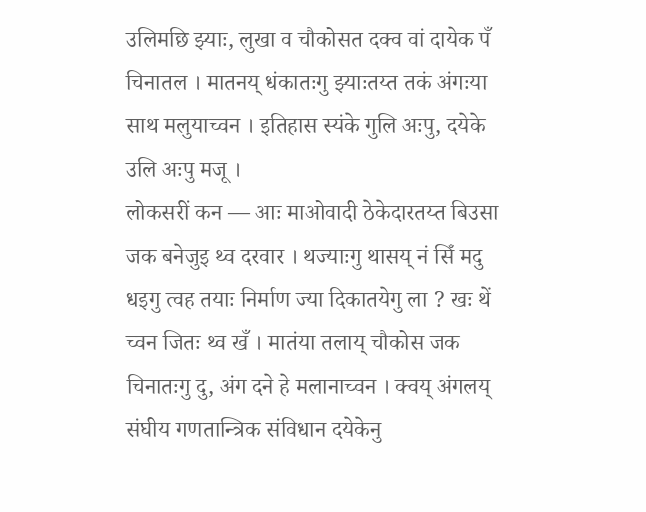उलिमछि झ्याः, लुखा व चौकोसत दक्व वां दायेक पँ चिनातल । मातनय् धंकातःगु झ्याःतय्त तकं अंगःया साथ मलुयाच्वन । इतिहास स्यंके गुलि अःपु, दयेके उलि अःपु मजू ।
लोकसरीं कन — आः माओवादी ठेकेदारतय्त बिउसा जक बनेजुइ थ्व दरवार । थज्याःगु थासय् नं सिँ मदु धइगु त्वह तयाः निर्माण ज्या दिकातयेगु ला ? खः थें च्वन जितः थ्व खँ । मातंया तलाय् चौकोस जक चिनातःगु दु, अंग दने हे मलानाच्वन । क्वय् अंगलय् संघीय गणतान्त्रिक संविधान दयेकेनु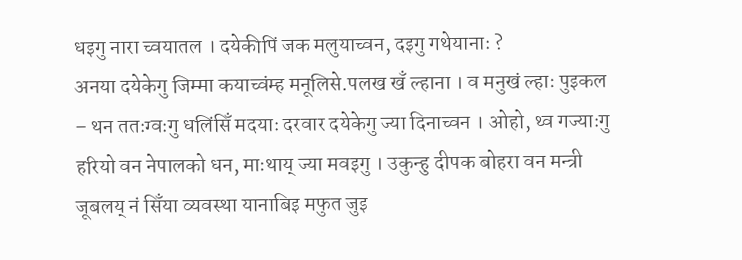धइगु नारा च्वयातल । दयेकीपिं जक मलुयाच्वन, दइगु गथेयानाः ?
अनया दयेकेगु जिम्मा कयाच्वंम्ह मनूलिसे.पलख खँ ल्हाना । व मनुखं ल्हाः पुइकल – थन ततःग्वःगु धलिंसिँ मदयाः दरवार दयेकेगु ज्या दिनाच्वन । ओहो, थ्व गज्याःगु हरियो वन नेपालको धन, माःथाय् ज्या मवइगु । उकुन्हु दीपक बोहरा वन मन्त्री जूबलय् नं सिँया व्यवस्था यानाबिइ मफुत जुइ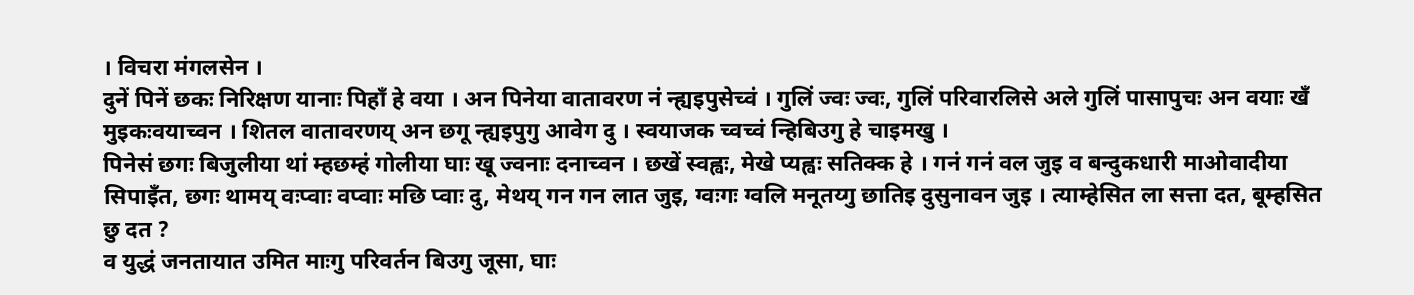। विचरा मंगलसेन ।
दुनें पिनें छकः निरिक्षण यानाः पिहाँ हे वया । अन पिनेया वातावरण नं न्ह्यइपुसेच्वं । गुलिं ज्वः ज्वः, गुलिं परिवारलिसे अले गुलिं पासापुचः अन वयाः खँ मुइकःवयाच्वन । शितल वातावरणय् अन छगू न्ह्यइपुगु आवेग दु । स्वयाजक च्वच्वं न्हिबिउगु हे चाइमखु ।
पिनेसं छगः बिजुलीया थां म्हछम्हं गोलीया घाः खू ज्वनाः दनाच्वन । छखें स्वह्वः, मेखे प्यह्वः सतिक्क हे । गनं गनं वल जुइ व बन्दुकधारी माओवादीया सिपाइँत, छगः थामय् वःप्वाः वप्वाः मछि प्वाः दु, मेथय् गन गन लात जुइ, ग्वःगः ग्वलि मनूतय्गु छातिइ दुसुनावन जुइ । त्याम्हेसित ला सत्ता दत, बूम्हसित छु दत ?
व युद्धं जनतायात उमित माःगु परिवर्तन बिउगु जूसा, घाः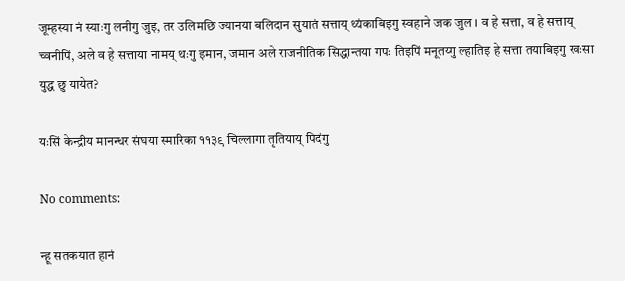जूम्हस्या नं स्याःगु लनीगु जुइ, तर उलिमछि ज्यानया बलिदान सुयातं सत्ताय् थ्यंकाबिइगु स्वहाने जक जुल । व हे सत्ता, व हे सत्ताय् च्वनीपिं, अले व हे सत्ताया नामय् थःगु इमान, जमान अले राजनीतिक सिद्धान्तया गपः तिइपिं मनूतय्गु ल्हातिइ हे सत्ता तयाबिइगु खःसा युद्ध छु यायेत?

यःसिं केन्द्रीय मानन्धर संघया स्मारिका ११३९ चिल्लागा तृतियाय् पिदंगु

No comments:

न्हू सतकयात हानं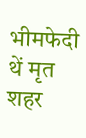भीमफेदी थें मृत शहर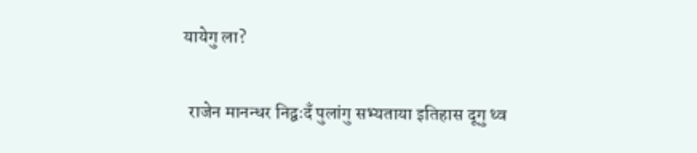यायेगु ला?

  राजेन मानन्धर निद्वःदँ पुलांगु सभ्यताया इतिहास दूगु थ्व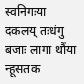स्वनिगःया दकलय् तःधंगु बजाः लागा थौंया न्हूसतक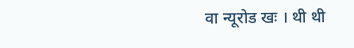वा न्यूरोड खः । थी थी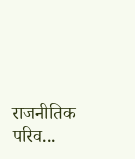राजनीतिक परिव...